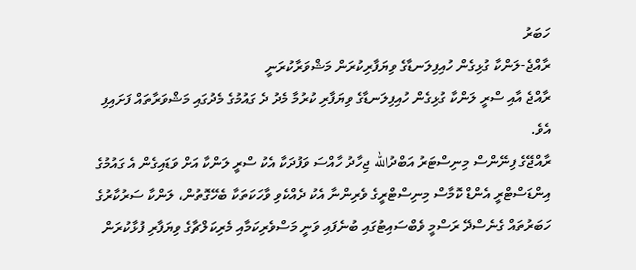ހަބަރު
ރާއްޖެ-ލަންކާ ގުޅިގެން ހުއިފިލަނޑާގެ ވިޔަފާރިކުރަން މަޝްވަރާކުރަނީ
ރާއްޖެ އާއި ސްރީ ލަންކާ ގުޅިގެން ހުއިފިލަނޑާގެ ވިޔަފާރި ކުރުމާ މެދު ދެ ގައުމުގެ މެދުގައި މަޝްވަރާތައް ފަށައިފި އެވެ.
ރާއްޖޭގެ ފިނޭންސް މިނިސްޓަރު އަބްދުالله ޖިހާދު ހާއްސަ ވަފުދަކާ އެކު ސްރީ ލަންކާ އަށް ވަޑައިގެން އެ ގައުމުގެ އިންޑަސްޓްރީ އެންޑް ކޮމާސް މިނިސްޓްރީގެ ވެރިންނާ އެކު ދެއްކެވި ވާހަކަތަކާ ބެހޭގޮތުން، ލަންކާ ސަރުކާރުގެ ހަބަރުތައް ގެނެސްދޭ ރަސްމީ ވެބްސައިޓުގައި ބުނެފައި ވަނީ މަސްވެރިކަމާއި މެރިކަލްޗާގެ ވިޔަފާރި ފުޅާކުރަން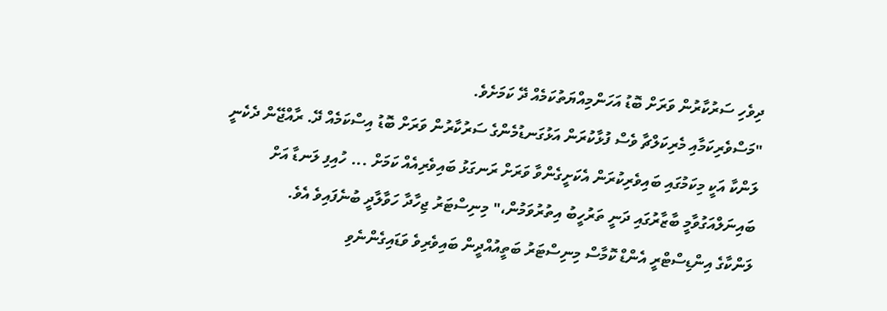ދިވެހި ސަރުކާރުން ވަރަށް ބޮޑު އަހަންމިއްޔަތުކަމެއް ދޭ ކަމަށެވެ.
"މަސްވެރިކަމާއި މެރިކަލްޗާ ވެސް ފުޅާކުރަން އަޅުގަނޑުމެންގެ ސަރުކާރުން ވަރަށް ބޮޑު އިސްކަމެއް ދޭ. ރާއްޖޭން ދެކެނީ ލަންކާ އަކީ މިކަމުގައި ބައިވެރިކުރަން އެކަށީގެންވާ ވަރަށް ރަނގަޅު ބައިވެރިއެއް ކަމަށް ... ހުއިފި ލަނޑާ އަށް ބައިނަލްއަގުވާމީ ބާޒާރުގައި ދަނީ ތަރުހީބު އިތުރުވަމުން،" މިނިސްޓަރު ޖިހާދާ ހަވާލާދީ ބުނެފައިވެ އެވެ.
ލަންކާގެ އިންޑިސްޓްރީ އެންޑް ކޮމާސް މިނިސްޓަރު ބަތީއުއްދީން ބައިވެރިވެ ވަޑައިގެންނެވި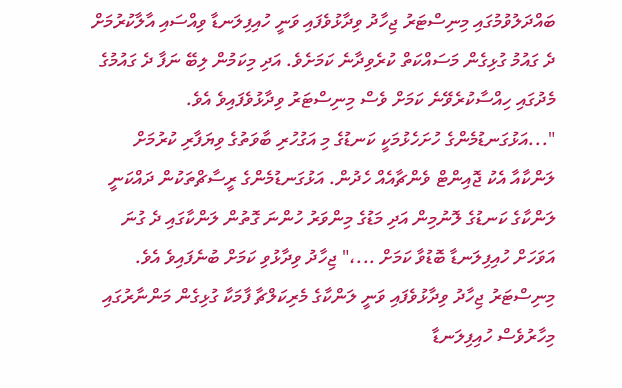ބައްދަލުވުމުގައި މިނިސްޓަރު ޖިހާދު ވިދާޅުވެފައި ވަނީ ހުއިފިލަނޑާ ވިއްސައި އާލާކުރުމަށް ދެ ގައުމު ގުޅިގެން މަސައްކަތް ކުރެވިދާނެ ކަމަށެވެ. އަދި މިކަމުން ލިބޭ ނަފާ ދެ ގައުމުގެ މެދުގައި ހިއްސާކުރެވޭނެ ކަމަށް ވެސް މިނިސްޓަރު ވިދާޅުވެފައިވެ އެވެ.
"...އަޅުގަނޑުމެންގެ ހުށަހެޅުމަކީ ކަނޑުގެ މި އަގުހުރި ބާވަތުގެ ވިޔަފާރި ކުރުމަށް ލަންކާއާ އެކު ޖޮއިންޓް ވެންޗާއެއް ހެދުން. އަޅުގަނޑުމެންގެ ރީސާޗްތަކުން ދައްކަނީ ލަންކާގެ ކަނޑުގެ ލޮނުމިން އަދި މަޑުގެ މިންވަރު ހުންނަ ގޮތުން ލަންކާގައި ދެ ގުނަ އަވަހަށް ހުއިފިލަނޑާ ބޮޑުވާ ކަމަށް ...،" ޖިހާދު ވިދާޅުވި ކަމަށް ބުނެފައިވެ އެވެ.
މިނިސްޓަރު ޖިހާދު ވިދާޅުވެފައި ވަނީ ލަންކާގެ މެރިކަލްޗާ ފާމަކާ ގުޅިގެން މަންނާރުގައި މިހާރުވެސް ހުއިފިލަނޑާ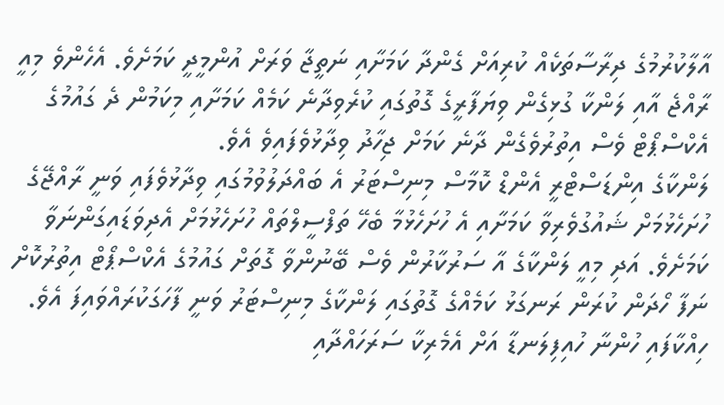އާލާކުރުމުގެ ދިރާސާތަކެއް ކުރިއަށް ގެންދާ ކަމަށާއި ނަތީޖާ ވަރަށް އުންމީދީ ކަމަށެވެ. އެހެންވެ މިއީ ރާއްޖެ އާއި ލަންކާ ގުޅިގެން ވިޔަފާރީގެ ގޮތުގައި ކުރެވިދާނެ ކަމެއް ކަމަށާއި މިކަމުން ދެ ގައުމުގެ އެކްސްޕޯޓް ވެސް އިތުރުވެގެން ދާނެ ކަމަށް ޖިހާދު ވިދާޅުވެފައިވެ އެވެ.
ލަންކާގެ އިންޑަސްޓްރީ އެންޑް ކޮމާސް މިނިސްޓަރު އެ ބައްދަލުވުމުގައި ވިދާޅުވެފައި ވަނީ ރާއްޖޭގެ ހުށަހެޅުމަށް ޝައުގުވެރިވާ ކަމަށާއި އެ ހުށަހެޅުމާ ބެހޭ ތަފްސީލްތައް ހުށަހެޅުމަށް އެދިވަޑައިގަންނަވާ ކަމަށެވެ. އަދި މިއީ ލަންކާގެ އާ ސަރުކާރުން ވެސް ބޭނުންވާ ގޮތަށް ގައުމުގެ އެކްސްޕޯޓް އިތުރުކޮށް ނަފާ ހޯދަން ކުރަން ރަނގަޅު ކަމެއްގެ ގޮތުގައި ލަންކާގެ މިނިސްޓަރު ވަނީ ފާހަގަކުރައްވައިފަ އެވެ.
ހިއްކާފައި ހުންނާ ހުއިފިލަނޑާ އަށް އެމެރިކާ ސަރަހައްދާއި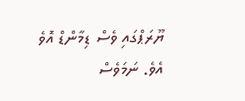ޔޫރަޕްގައި ވެސް ޑިމާންޑް އޮވެ އެވެ. ނަމަވެސް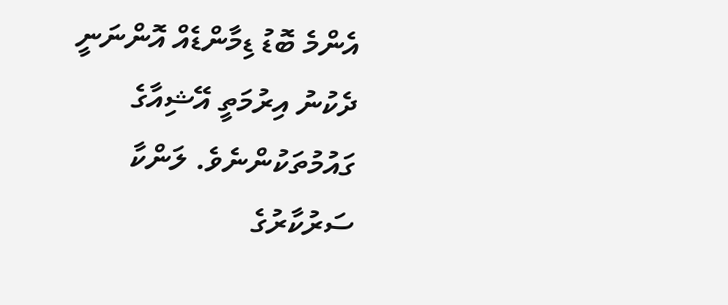އެންމެ ބޮޑު ޑިމާންޑެއް އޮންނަނީ ދެކުނު އިރުމަތީ އޭޝިއާގެ ގައުމުތަކުންނެވެ. ލަންކާ ސަރުކާރުގެ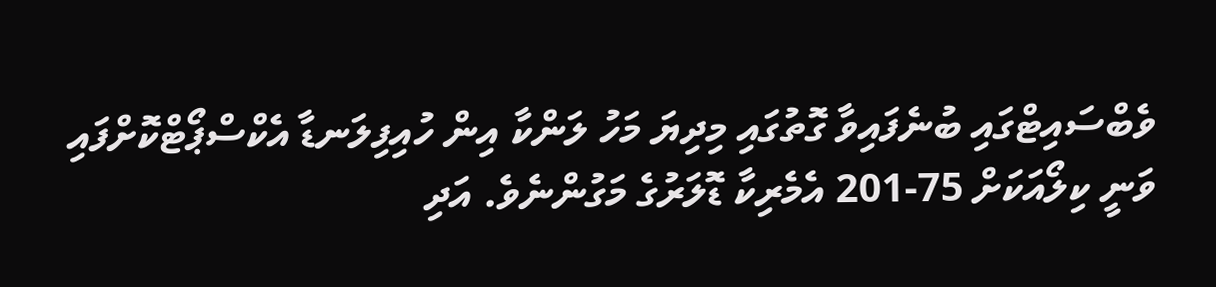ވެބްސައިޓްގައި ބުނެފައިވާ ގޮތުގައި މިދިޔަ މަހު ލަންކާ އިން ހުއިފިލަނޑާ އެކްސްޕޯޓްކޮށްފައި ވަނީ ކިލޯއަކަށް 75-201 އެމެރިކާ ޑޮލަރުގެ މަގުންނެވެ. އަދި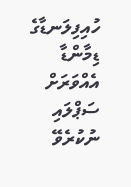ހުއިފިލަނޑާގެ ޑިމާންޑާ އެއްވަރަށް ސަޕްލައި ނުކުރެވޭ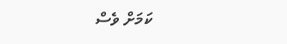ކަމަށް ވެސް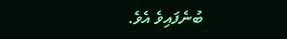ބުނެފައިވެ އެވެ.